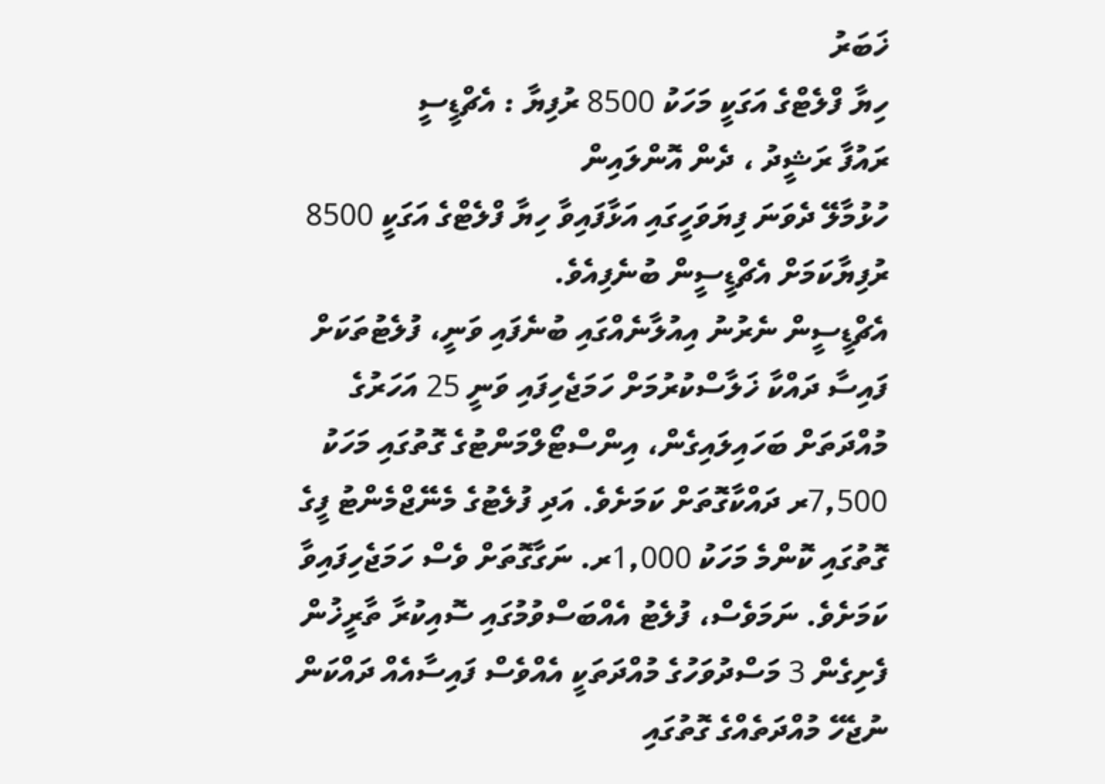ޚަބަރު
ހިޔާ ފްލެޓްގެ އަގަކީ މަހަކު 8500 ރުފިޔާ : އެޗްޑީސީ
ރައުފާ ރަޝީދު ، ދެން އޮންލައިން
ހުޅުމާލޭ ދެވަނަ ފިޔަވަހީގައި އަޅާފައިވާ ހިޔާ ފްލެޓްގެ އަގަކީ 8500 ރުފިޔާކަމަށް އެޗްޑީސީން ބުނެފިއެވެ.
އެޗްޑީސީން ނެރުނު އިއުލާނެއްގައި ބުނެފައި ވަނީ، ފުލެޓުތަކަށް ފައިސާ ދައްކާ ޚަލާސްކުރުމަށް ހަމަޖެހިފައި ވަނީ 25 އަހަރުގެ މުއްދަތަށް ބަހައިލައިގެން، އިންސްޓޯލްމަންޓުގެ ގޮތުގައި މަހަކު 7,500ރ ދައްކާގޮތަށް ކަމަށެވެ. އަދި ފުލެޓުގެ މެނޭޖްމެންޓު ފީގެ ގޮތުގައި ކޮންމެ މަހަކު 1,000ރ. ނަގާގޮތަށް ވެސް ހަމަޖެހިފައިވާ ކަމަށެވެ. ނަމަވެސް، ފުލެޓު އެއްބަސްވުމުގައި ސޮއިކުރާ ތާރީޚުން ފެށިގެން 3 މަސްދުވަހުގެ މުއްދަތަކީ އެއްވެސް ފައިސާއެއް ދައްކަން ނުޖެހޭ މުއްދަތެއްގެ ގޮތުގައި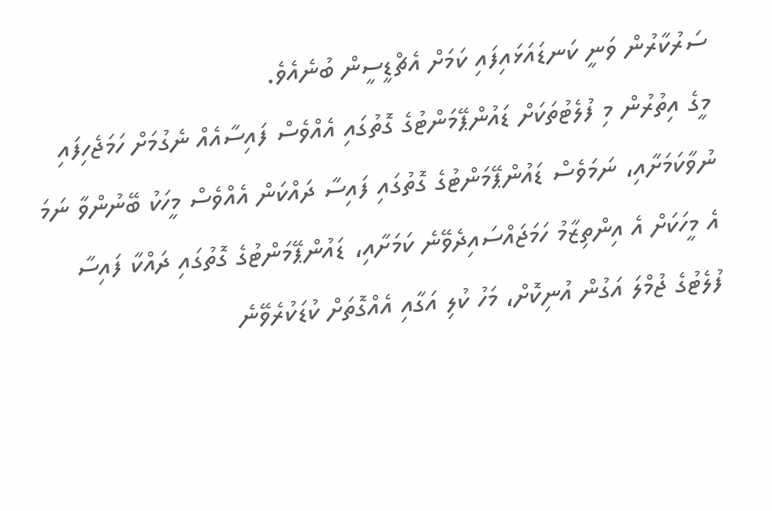ސަރުކާރުން ވަނީ ކަނޑައަޅައިފައި ކަމަށް އެޗްޑީސީން ބުނެއެވެ.
މީގެ އިތުރުން މި ފުލެޓުތަކަށް ޑައުންޕޭމަންޓުގެ ގޮތުގައި އެއްވެސް ފައިސާއެއް ނެގުމަށް ހަމަޖެހިފައި ނުވާކަމަށާއި، ނަމަވެސް ޑައުންޕޭމަންޓުގެ ގޮތުގައި ފައިސާ ދައްކަން އެއްވެސް މީހަކު ބޭނުންވާ ނަމަ އެ މީހަކަށް އެ އިންތިޒާމު ހަމަޖައްސައިދެވޭނެ ކަމަށާއި، ޑައުންޕޭމަންޓުގެ ގޮތުގައި ދައްކާ ފައިސާ ފުލެޓުގެ ޖުމްލަ އަގުން އުނިކޮށް، މަހު ކުލި އަގާއި އެއްގޮތަށް ކުޑަކުރެވޭނެ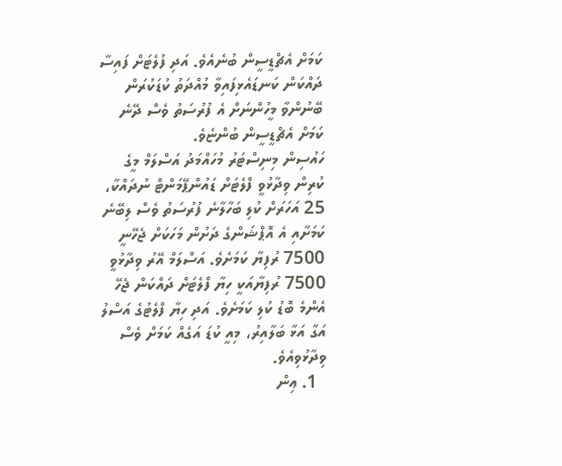ކަމަށް އެޗްޑީސީން ބުނެއެވެ. އަދި ފުލެޓަށް ފައިސާ ދައްކަން ކަނޑައެޅިފައިވާ މުއްދަތު ކުޑަކުރަން ބޭނުންވާ މީހުންނަށް އެ ފުރުސަތު ވެސް ދޭނެ ކަމަށް އެޗްޑީސީން ބުންޏެވެ.
ހައުސިން މިނިސްޓަރު މުހައްމަދު އަސްލަމް މީގެ ކުރިން ވިދާޅުވީ ފްލެޓަށް ޑައުންޕޭމަންޓް ނުދައްކާ، 25 އަހަރަށް ކުލި ބަހާލާނެ ފުރުސަތު ވެސް ލިބޭނެ ކަމަށާއި އެ އޮޕްޝަންގެ ދަށުން މަހަކަށް ޖެހޭނީ 7500 ރުފިޔާ ކަމަށެވެ. އަސްލަމް އޭރު ވިދާޅުވީ 7500 ރުފިޔާއަކީ ހިޔާ ފްލެޓަށް ދައްކަން ޖެހޭ އެންމެ ބޮޑު ކުލި ކަމަށެވެ. އަދި ހިޔާ ފްލެޓުގެ އަސްލު އަގާ އަޅާ ބަލާއިރު، މިއީ ކުޑަ އަގެއް ކަމަށް ވެސް ވިދާޅުވިއެވެ.
  1. ޢިން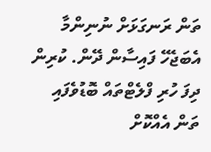ތަން ރަނގަޅަށް ނުނިންމާ އެބަޖެހޭ ފައިސާން ދޭން. ކުރިން ދިފަ ހުރި ފްލެޓްތައް ބޮޑުވެފައި ތަން އެއްކޮށް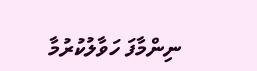ނިންމާފަ ހަވާލުކުރުމާ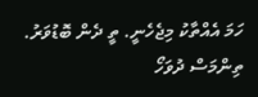ހަމަ އެއްތާކު މިޖެހެނީ. ތީ ދެން ބޮޑުވަރު. ތިންމަސް ދުވަހޯ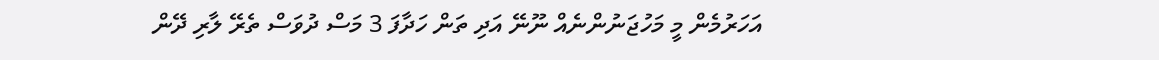އަހަރުމެން މީ މަހުޖަނުންނެއް ނޫނޭ އަދި ތަން ހަދާފަ 3 މަސް ދުވަސް ތެރޭ ލާރި ދޭން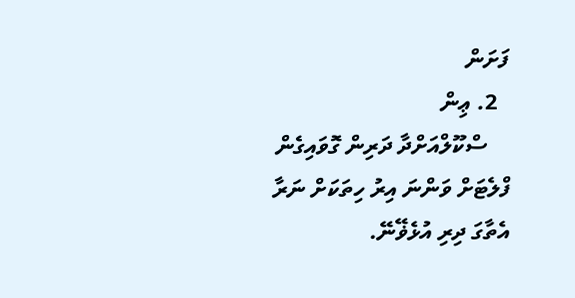ފަށަން
  2. ޢިން
    ސްކޫލްއަށްދާ ދަރިން ގޮވައިގެން ފްލެޓަށް ވަންނަ އިރު ހިތަކަށް ނަރާ އެތާގަ ދިރި އުޅެޥޭނޭ.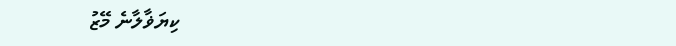ކިޔަޥާލާނެ މޭޒު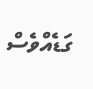ގަޑެއްވެސް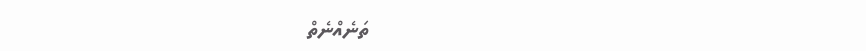ތަނެއްނެތް